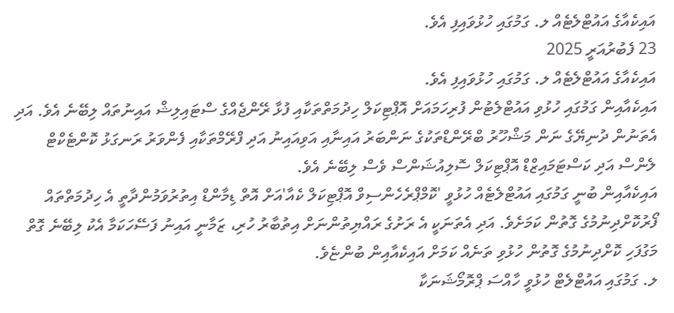އައިކެއާގެ އައުޓްލެޓެއް ލ. ގަމުގައި ހުޅުވައިފި އެވެ.
23 ފެބުރުއަރީ 2025
އައިކެއާގެ އައުޓްލެޓެއް ލ. ގަމުގައި ހުޅުވައިފި އެވެ.
އައިކެއާއިން ގަމުގައި ހުޅުވި އައުޓްލެޓުން ފުރިހަމައަށް އޮޕްޓިކަލް ހިދުމަތްތަކާއި ފުޅާ ރޭންޖެއްގެ ސްޓައިލިޝް އައިނުތައް ލިބޭނެ އެވެ. އަދި އެތަނުން ދުނިޔޭގެ ނަން މަޝްހޫރު ބްރޭންޑްތަކުގެ ނަންބަރު އައިނާއި އަވިއައިނު އަދި ފްރޭމްތަކާއި ފެންވަރު ރަނގަޅު ކޮންޓެކްޓް ލެންސް އަދި ކަސްޓަމައިޒްޑް އޮޕްޓިކަލް ސޮލިއުޝަންސް ވެސް ލިބޭނެ އެވެ.
އައިކެއާއިން ބުނީ ގަމުގައި އައުޓްލެޓެއް ހުޅުވީ 'ކޮމްޕްރެހެންސިވް އޮޕްޓިކަލް ކެއާ'އަށް އޮތް ޑިމާންޑް އިތުރުވަމުންދާތީ އެ ހިދުމަތްތައް ފޯރުކޮށްދިނުމުގެ ގޮތުން ކަމަށެވެ. އަދި އެތަނަކީ އެ ރަށުގެ ރައްޔިތުންނަށް އިތުބާރު ހުރި، ޒަމާނީ އައިނު ފަސޭހަކަމާ އެކު ލިބޭނެ ގޮތް މަގުފަހި ކޮށްދިނުމުގެ ގޮތުން ހުޅުވި ތަނެއް ކަމަށް އައިކެއާއިން ބުންޏެވެ.
ލ. ގަމުގައި އައުޓްލެޓް ހުޅުވީ ހާއްސަ ޕްރޮމޯޝަނަކާ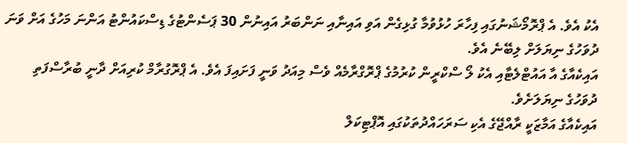އެކު އެވެ. އެ ޕްރޮމޯޝަނުގައި ފިހާރަ ހުޅުވުމާ ގުޅިގެން އަވި އައިނާއި ނަންބަރު އައިނުން 30 ޕަސެންޓުގެ ޑިސްކައުންޓު އަންނަ މަހުގެ އަށް ވަނަ ދުވަހުގެ ނިޔަލަށް ލިބޭނެ އެވެ.
އައިކެއާގެ އާ އައުޓްލެޓާއި އެކު ލޯ ސްކްރީން ކުރުމުގެ ޕްރޮގްރާމެއް ވެސް މިއަދު ވަނީ ފަށައިފަ އެވެ. އެ ޕްރޮގުރާމް ކުރިއަށް ދާނީ ބުރާސްފަތި ދުވަހުގެ ނިޔަލަށެވެ.
އައިކެއާގެ އަމާޒަކީ ރާއްޖޭގެ އެކި ސަރަހައްދުތަކުގައި އޮޕްޓިކަލް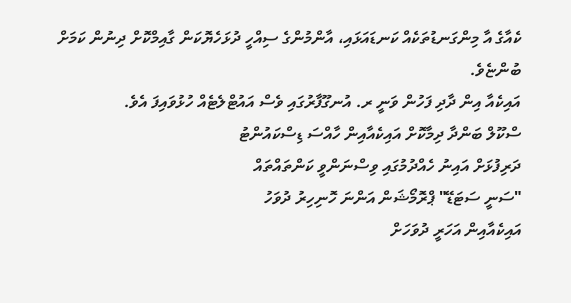ކެއާގެ އާ މިންގަނޑުތަކެއް ކަނޑައަޅައި، އާންމުންގެ ސިއްހީ ދުޅަހެޔޮކަން ގާއިމްކޮށް ދިނުން ކަމަށް ބުންޏެވެ.
އައިކެއާ އިން ދާދި ފަހުން ވަނީ ރ. އުނގޫފާރުގައި ވެސް އައުޓްލެޓެއް ހުޅުވައިފަ އެވެ.
ސްކޫލް ބަންދާ ދިމާކޮށް އައިކެއާއިން ހާއްސަ ޑިސްކައުންޓު
ދަރިފުޅަށް އައިނު ހެއްދުމުގައި ވިސްނަންވީ ކަންތައްތައް
"ސަނީ ސަޓަޑޭ" ޕްރޮމޯޝަން އަންނަ ހޮނިހިރު ދުވަހު
އައިކެއާއިން އަހަރީ ދުވަހަށް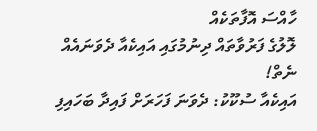ހާއްސަ އޮފާތަކެއް
ލޮލުގެ ފަރުވާތައް ދިނުމުގައި އައިކެއާ ދެވަނައެއް ނެތް!
އައިކެއާ ސުކޫކު: ދެވަނަ ފަހަރަށް ފައިދާ ބަހައިފި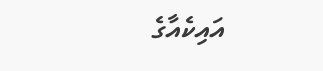އައިކެއާގެ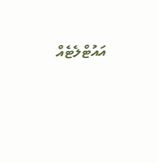އައުޓްލެޓެއް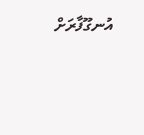އުނގޫފާރަށް